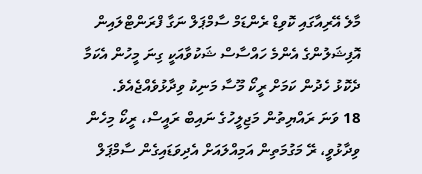މާލެ އޭރިއާގައި ކޮވިޑް ރެންޑަމް ސާމްޕަލް ނަގާ ފްރަންޓްލައިން އޮފިޝަލުންގެ އެންމެ ހައްސާސް ޝަކުވާއަކީ ގިނަ މީހުން އެކަމާ ދެކޮޅު ހެދުން ކަމަށް ރީކޯ މޫސާ މަނިކު ވިދާޅުވެއްޖެއެވެ.
18 ވަނަ ރައްޔިތުން މަޖިލީހުގެ ނައިބް ރައީސް، ރީކޯ މިހެން ވިދާޅުވީ، ރޭ މަގުމަތިން އަމިއްލައަށް އެދިވަޑައިގެން ސާމްޕަލް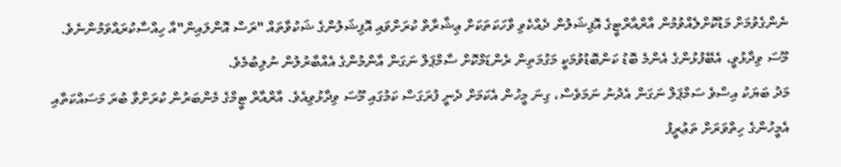ނެންގެވުމަށް މަޑުކޮށްލެއްވުމުން އާރްއާރްޓީގެ އޮފިޝަލުން ދެއްކެވި ވާހަކަތަކަށް ޢިޝާރާތް ކުރަށްވައި އޮފިޝަލުންގެ ޝަކުވާތައް "ރަސް އޮންލައިން"އާ ހިއްސާކުރައްވަމުންނެވެ.
މޫސަ ވިދާޅުވީ، އެބޭފުޅުންގެ އެންމެ ބޮޑު ކަންބޮޑުވުމަކީ މަގުމަތިން ރެންޑަމްކޮށް ސާމްޕަލް ނަގަން އާންމުންގެ އެއްބާރުލުން ނުލިބުމެވެ.
މަދު ބަޔަކު އިސްވެ ސަމްޕަލް ނަގަން އެދުނު ނަމަވެސް، ގިނަ މީހުން އެކަމަށް ދެނީ ފުރަގަސް ކަމުގައި މޫސަ ވިދާޅުވިއެވެ. އާރްއާރް ޓީމްގެ މެންބަރުން ކުރަށްވާ ބުރަ މަސައްކަތާއި އެމީހުންގެ ހިތްވަރަށް ތަޢުރީފު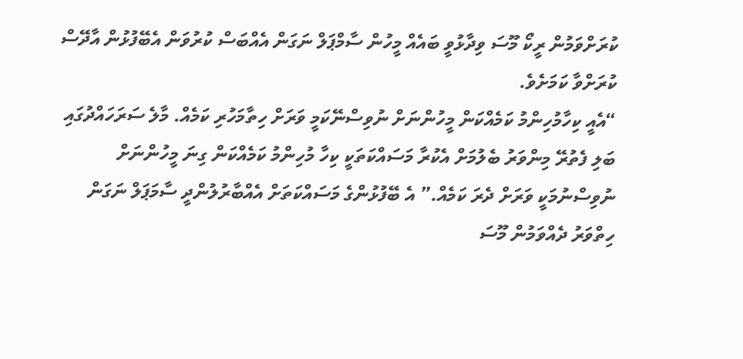ކުރަށްވަމުން ރީކޯ މޫސަ ވިދާޅުވީ ބައެއް މީހުން ސާމްޕަލް ނަގަން އެއްބަސް ކުރުވަން އެބޭފުޅުން އާދޭސް ކުރަށްވާ ކަމަށެވެ.
“އެއީ ކިހާމުހިންމު ކަމެއްކަން މީހުންނަށް ނުވިސްނޭކަމީ ވަރަށް ހިތާމަހުރި ކަމެއް. މާލެ ސަރަހައްދުގައި ބަލި ފެތުރޭ މިންވަރު ބެލުމަށް އެކުރާ މަސައްކަތަކީ ކިހާ މުހިންމު ކަމެއްކަން ގިނަ މީހުންނަށް ނުވިސްނުމަކީ ވަރަށް ދެރަ ކަމެއް.” އެ ބޭފުޅުންގެ މަސައްކަތަށް އެއްބާރުލުންދީ ސާމަޕަލް ނަގަން ހިތްވަރު ދެއްވަމުން މޫސަ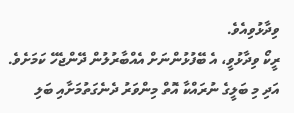ވިދާޅުވިއެވެ.
ރީކޯ ވިދާޅުވީ، އެ ބޭފުޅުންނަށް އެއްބާރުލުން ދޭންޖެހޭ ކަމަށެވެ. އަދި މި ބަލީގެ ނުރައްކާ އޮތް މިންވަރު ދެނެގަތުމަށާއި ބަލި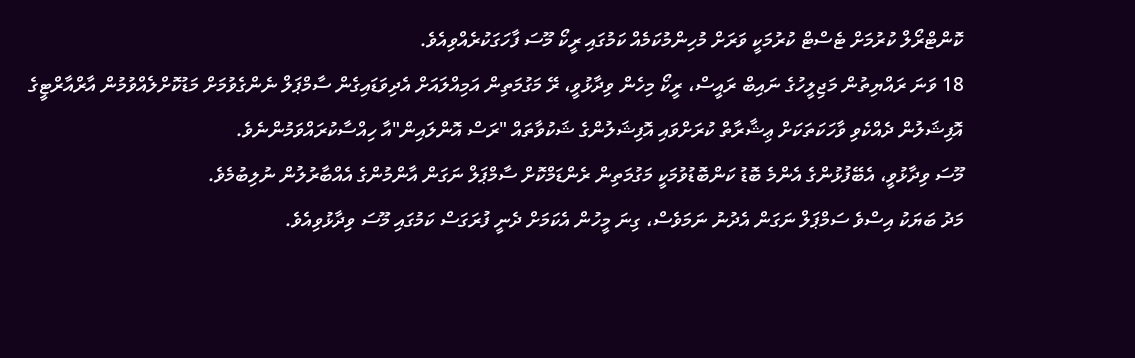ކޮންޓްރޯލް ކުރުމަށް ޓެސްޓް ކުރުމަކީ ވަރަށް މުހިންމުކަމެއް ކަމުގައި ރީކޯ މޫސަ ފާހަގަކުރެއްވިއެވެ.
18 ވަނަ ރައްޔިތުން މަޖިލީހުގެ ނައިބް ރައީސް، ރީކޯ މިހެން ވިދާޅުވީ، ރޭ މަގުމަތިން އަމިއްލައަށް އެދިވަޑައިގެން ސާމްޕަލް ނެންގެވުމަށް މަޑުކޮށްލެއްވުމުން އާރްއާރްޓީގެ އޮފިޝަލުން ދެއްކެވި ވާހަކަތަކަށް ޢިޝާރާތް ކުރަށްވައި އޮފިޝަލުންގެ ޝަކުވާތައް "ރަސް އޮންލައިން"އާ ހިއްސާކުރައްވަމުންނެވެ.
މޫސަ ވިދާޅުވީ، އެބޭފުޅުންގެ އެންމެ ބޮޑު ކަންބޮޑުވުމަކީ މަގުމަތިން ރެންޑަމްކޮށް ސާމްޕަލް ނަގަން އާންމުންގެ އެއްބާރުލުން ނުލިބުމެވެ.
މަދު ބަޔަކު އިސްވެ ސަމްޕަލް ނަގަން އެދުނު ނަމަވެސް، ގިނަ މީހުން އެކަމަށް ދެނީ ފުރަގަސް ކަމުގައި މޫސަ ވިދާޅުވިއެވެ.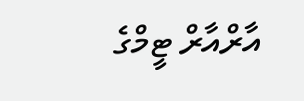އާރްއާރް ޓީމްގެ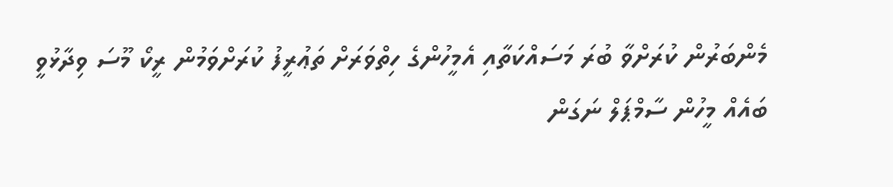މެންބަރުން ކުރަށްވާ ބުރަ މަސައްކަތާއި އެމީހުންގެ ހިތްވަރަށް ތަޢުރީފު ކުރަށްވަމުން ރީކޯ މޫސަ ވިދާޅުވީ ބައެއް މީހުން ސާމްޕަލް ނަގަން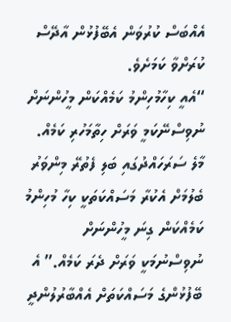އެއްބަސް ކުރުވަން އެބޭފުޅުން އާދޭސް ކުރަށްވާ ކަމަށެވެ.
“އެއީ ކިހާމުހިންމު ކަމެއްކަން މީހުންނަށް ނުވިސްނޭކަމީ ވަރަށް ހިތާމަހުރި ކަމެއް. މާލެ ސަރަހައްދުގައި ބަލި ފެތުރޭ މިންވަރު ބެލުމަށް އެކުރާ މަސައްކަތަކީ ކިހާ މުހިންމު ކަމެއްކަން ގިނަ މީހުންނަށް ނުވިސްނުމަކީ ވަރަށް ދެރަ ކަމެއް.” އެ ބޭފުޅުންގެ މަސައްކަތަށް އެއްބާރުލުންދީ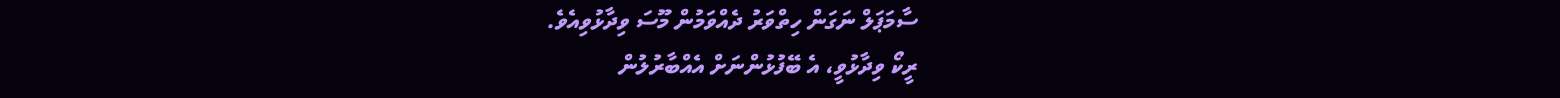ސާމަޕަލް ނަގަން ހިތްވަރު ދެއްވަމުން މޫސަ ވިދާޅުވިއެވެ.
ރީކޯ ވިދާޅުވީ، އެ ބޭފުޅުންނަށް އެއްބާރުލުން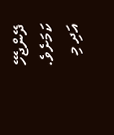ދޭންޖެހޭ ކަމަށެވެ. އަދި މި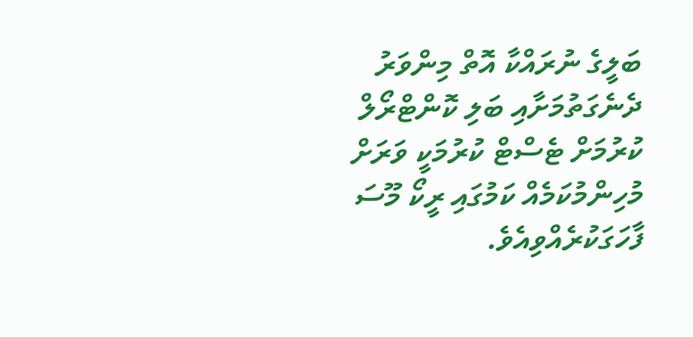ބަލީގެ ނުރައްކާ އޮތް މިންވަރު ދެނެގަތުމަށާއި ބަލި ކޮންޓްރޯލް ކުރުމަށް ޓެސްޓް ކުރުމަކީ ވަރަށް މުހިންމުކަމެއް ކަމުގައި ރީކޯ މޫސަ ފާހަގަކުރެއްވިއެވެ.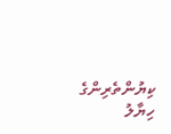ކިޔުންތެރިންގެ ހިޔާލު